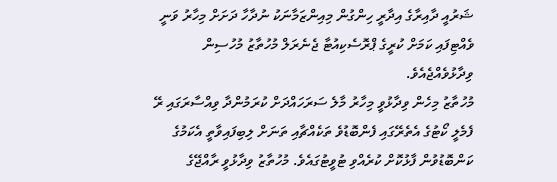ޝަރުއީ ދާއިރާގެ އިދާރީ ހިންގުން މިއިންޒަމާނަކު ނުދާހާ ދަށަށް މިހާރު ވަނީ ވެއްޓިފައި ކަމަށް ކުރީގެ ޕްރޮސެކިއުޓާ ޖެނެރަލް މުހުތާޒު މުހުސިން ވިދާޅުވެއްޖެއެވެ.
މުހުތާޒު މިހެން ވިދާޅުވީ މިހާރު މާލެ ސަރަހައްދަށް ކުރަމުންދާ ވިއްސާރަގައި ރޭ ފެމެލީ ކޯޓުގެ އެތެރޭގައި ފެންބޮޑުވެ ތަކެއްޗާއި ތަނަށް ލިބިފައިވާތީ އެކަމުގެ ކަންބޮޑުވުން ފާޅުކޮށް ކުރެއްވި ޓުވީޓުގައެވެ. މުހުތާޒު ވިދާޅުވީ ރާއްޖޭގެ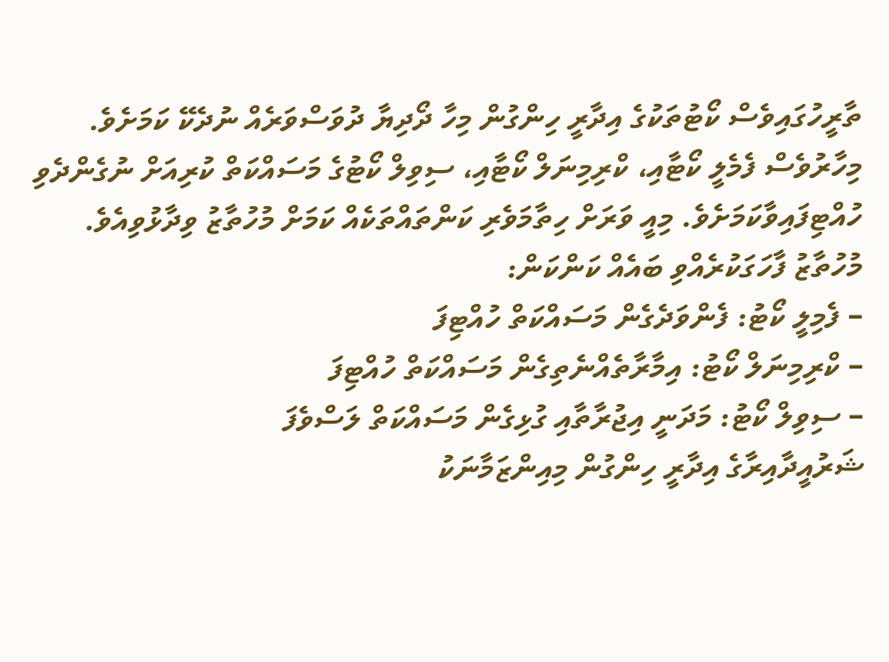ތާރީހުގައިވެސް ކޯޓުތަކުގެ އިދާރީ ހިންގުން މިހާ ދޯދިޔާ ދުވަސްވަރެއް ނުދެކޭ ކަމަށެވެ.
މިހާރުވެސް ފެމެލީ ކޯޓާއި، ކްރިމިނަލް ކޯޓާއި، ސިވިލް ކޯޓުގެ މަސައްކަތް ކުރިއަށް ނުގެންދެވި ހުއްޓިފައިވާކަމަށެވެ. މިއީ ވަރަށް ހިތާމަވެރި ކަންތައްތަކެއް ކަމަށް މުހުތާޒު ވިދާޅުވިއެވެ.
މުހުތާޒު ފާހަގަކުރެއްވި ބައެއް ކަންކަން:
– ފެމިލީ ކޯޓު: ފެންވަދެގެން މަސައްކަތް ހުއްޓިފަ
– ކްރިމިނަލް ކޯޓު: އިމާރާތެއްނެތިގެން މަސައްކަތް ހުއްޓިފަ
– ސިވިލް ކޯޓު: މަދަނީ އިޖުރާތާއި ގުޅިގެން މަސައްކަތް ލަސްވެފަ
ޝަރުއީދާއިރާގެ އިދާރީ ހިންގުން މިއިންޒަމާނަކު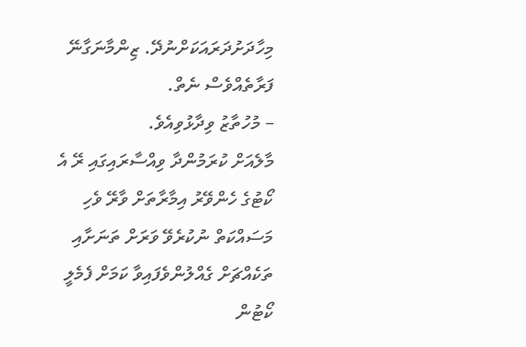މިހާދަށުދަރައަކަށްނުދޭ. ޒިންމާނަގާނޭ ފަރާތެއްވެސް ނެތް.
– މުހުތާޒު ވިދާޅުވިއެވެ.
މާލެއަށް ކުރަމުންދާ ވިއްސާރައިގައި ރޭ އެ ކޯޓުގެ ހެންވޭރު އިމާރާތަށް ވާރޭ ވެހި މަސައްކަތް ނުކުރެވޭ ވަރަށް ތަނަށާއި ތަކެއްޗަށް ގެއްލުންވެފައިވާ ކަމަށް ފެމެލީ ކޯޓުން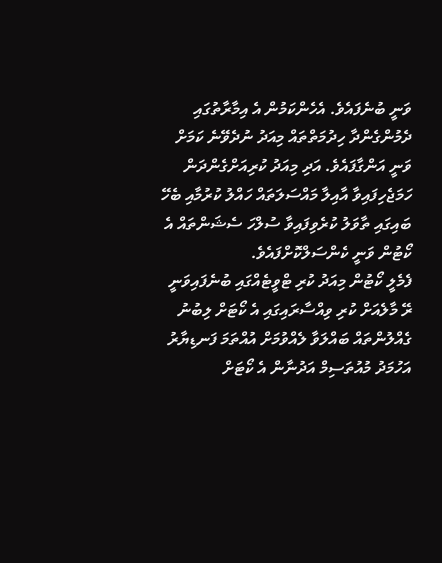ވަނީ ބުނެފައެވެ. އެހެންކަމުން އެ އިމާރާތުގައި ދެމުންގެންދާ ހިދުމަތްތައް މިއަދު ނުދެވޭނެ ކަމަށް ވަނީ އަންގާފައެވެ. އަދި މިއަދު ކުރިއަށްގެންދަން ހަމަޖެހިފައިވާ އާއިލާ މައްސަލަތައް ހައްލު ކުރުމާއި ބެހޭ ބައިގައި ތާވަލު ކުރެވިފައިވާ ސުލްހަ ސެޝަންތައް އެ ކޯޓުން ވަނީ ކެންސަލްކޮށްފައެވެ.
ފެމެލީ ކޯޓުން މިއަދު ކުރި ޓްވީޓެއްގައި ބުނެފައިވަނީ ރޭ މާލެއަށް ކުރި ވިއްސާރައިގައި އެ ކޯޓަށް ލިބުނު ގެއްލުންތައް ބައްލަވާ ލެއްވުމަށް އުއްތަމަ ފަނޑިޔާރު އަހުމަދު މުއުތަސިމް އަދުނާން އެ ކޯޓަށް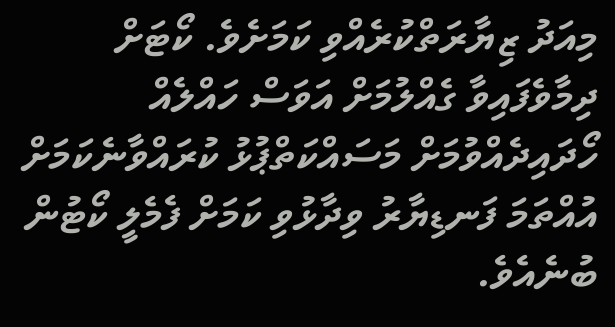މިއަދު ޒިޔާރަތްކުރެއްވި ކަމަށެވެ. ކޯޓަށް ދިމާވެފައިވާ ގެއްލުމަށް އަވަސް ހައްލެއް ހޯދައިދެއްވުމަށް މަސައްކަތްޕުޅު ކުރައްވާނެކަމަށް އުއްތަމަ ފަނޑިޔާރު ވިދާޅުވި ކަމަށް ފެމެލީ ކޯޓުން ބުނެއެވެ.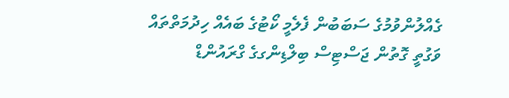ގެއްލުންވުމުގެ ސަބަބުން ފެލެމީ ކޯޓުގެ ބައެއް ހިދުމަތްތައް ވަގުތީ ގޮތުން ޖަސްޓިސް ބިލްޑިންގގެ ގްރައުންޑް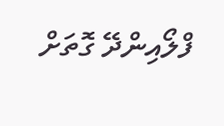ފްލޯއިންދޭ ގޮތަށް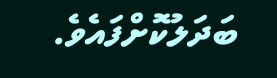ބަދަލުކޮށްފައެވެ.